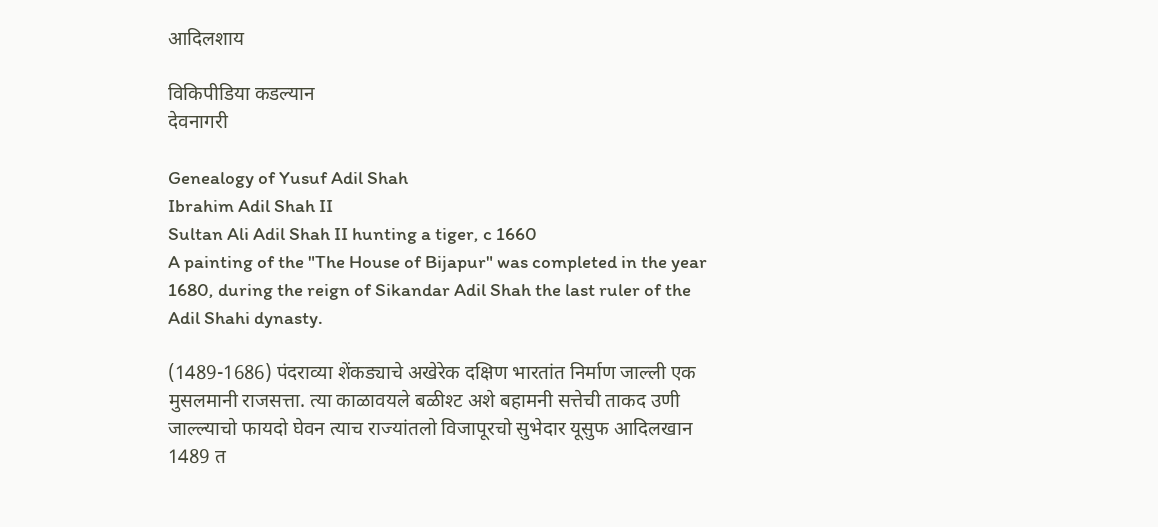आदिलशाय

विकिपीडिया कडल्यान
देवनागरी

Genealogy of Yusuf Adil Shah
Ibrahim Adil Shah II
Sultan Ali Adil Shah II hunting a tiger, c 1660
A painting of the "The House of Bijapur" was completed in the year 1680, during the reign of Sikandar Adil Shah the last ruler of the Adil Shahi dynasty.

(1489-1686) पंदराव्या शेंकड्याचे अखेरेक दक्षिण भारतांत निर्माण जाल्ली एक मुसलमानी राजसत्ता. त्या काळावयले बळीश्ट अशे बहामनी सत्तेची ताकद उणी जाल्ल्याचो फायदो घेवन त्याच राज्यांतलो विजापूरचो सुभेदार यूसुफ आदिलखान 1489 त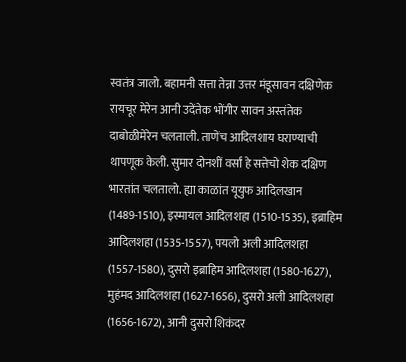स्वतंत्र जालो. बहामनी सत्ता तेन्ना उत्तर मंडूसावन दक्षिणेक रायचूर मेरेन आनी उदेंतेक भोंगीर सावन अस्तंतेक दाबोळीमेरेन चलताली. ताणेंच आदिलशाय घराण्याची थापणूक केली. सुमार दोनशीं वर्सां हे सत्तेचो शेक दक्षिण भारतांत चलतालो. ह्या काळांत यूयुफ आदिलखान (1489-1510), इस्मायल आदिलशहा (1510-1535), इब्राहिम आदिलशहा (1535-1557), पयलो अली आदिलशहा (1557-1580), दुसरो इब्राहिम आदिलशहा (1580-1627), मुहंमद आदिलशहा (1627-1656), दुसरो अली आदिलशहा (1656-1672), आनी दुसरो शिकंदर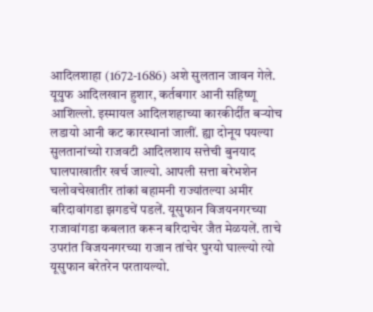आदिलशाहा (1672-1686) अशे सुलतान जावन गेले. यूयुफ आदिलखान हुशार, कर्तबगार आनी सहिष्णू आशिल्लो. इस्मायल आदिलशहाच्या कारकीर्दींत बऱ्योच लडायो आनी कट कारस्थानां जालीं. ह्या दोनूय पयल्या सुलतानांच्यो राजवटी आदिलशाय सत्तेची बुनयाद घालपाखातीर खर्च जाल्यो. आपली सत्ता बरेभशेन चलोवचेखातीर तांकां बहामनी राज्यांतल्या अमीर बरिदावांगडा झगडचें पडलें. यूसुफान विजयनगरच्या राजावांगडा कबलात करून बरिदाचेर जैत मेळयलें. ताचे उपरांत विजयनगरच्या राजान तांचेर घुरयो घाल्ल्यो त्यो यूसुफान बरेतरेन परतायल्यो.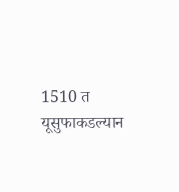1510 त यूसुफाकडल्यान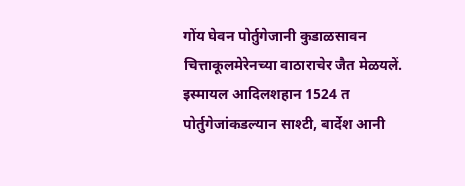गोंय घेवन पोर्तुगेजानी कुडाळसावन चित्ताकूलमेरेनच्या वाठाराचेर जैत मेळयलें. इस्मायल आदिलशहान 1524 त पोर्तुगेजांकडल्यान साश्टी, बार्देश आनी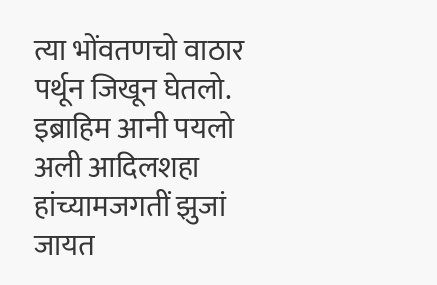त्या भोंवतणचो वाठार पर्थून जिखून घेतलो. इब्राहिम आनी पयलो अली आदिलशहा हांच्यामजगतीं झुजां जायत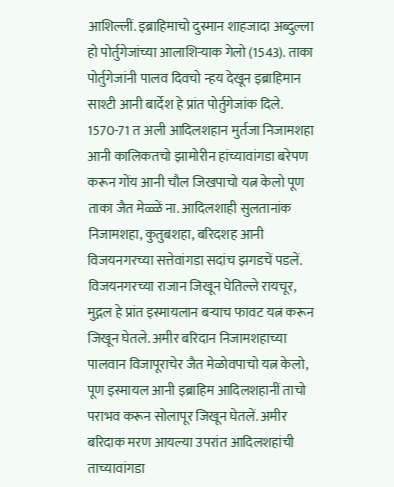आशिल्लीं. इब्राहिमाचो दुस्मान शाहजादा अब्दुल्ला हो पोर्तुगेजांच्या आलाशिऱ्याक गेलो (1543). ताका पोर्तुगेजांनी पालव दिवचो न्हय देखून इब्राहिमान साश्टी आनी बार्देश हे प्रांत पोर्तुगेजांक दिले. 1570-71 त अली आदिलशहान मुर्तजा निजामशहा आनी कालिकतचो झामोरीन हांच्यावांगडा बरेपण करून गोंय आनी चौल जिखपाचो यत्न केलो पूण ताका जैत मेळ्ळें ना. आदिलशाही सुलतानांक निजामशहा, कुतुबशहा, बरिदशह आनी विजयनगरच्या सत्तेवांगडा सदांच झगडचें पडलें. विजयनगरच्या राजान जिखून घेतिल्ले रायचूर, मुद्गल हे प्रांत इस्मायलान बऱ्याच फावट यत्न करून जिखून घेतले. अमीर बरिदान निजामशहाच्या पालवान विजापूराचेर जैत मेळोवपाचो यत्न केलो, पूण इस्मायल आनी इब्राहिम आदिलशहानीं ताचो पराभव करून सोलापूर जिखून घेतलें. अमीर बरिदाक मरण आयल्या उपरांत आदिलशहांची ताच्यावांगडा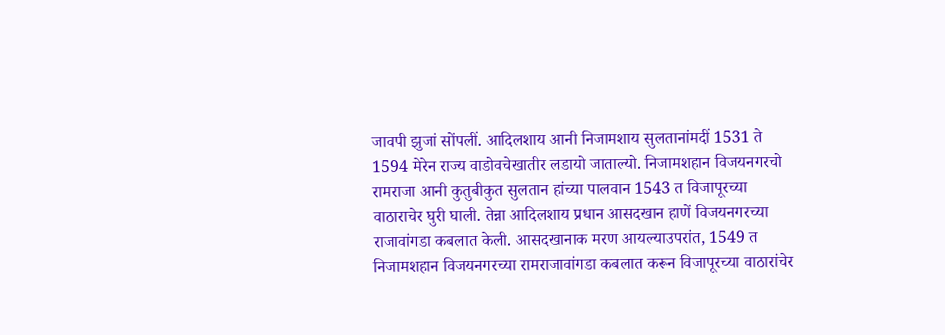जावपी झुजां सोंपलीं. आदिलशाय आनी निजामशाय सुलतानांमदीं 1531 ते 1594 मेरेन राज्य वाडोवचेखातीर लडायो जाताल्यो. निजामशहान विजयनगरचो रामराजा आनी कुतुबीकुत सुलतान हांच्या पालवान 1543 त विजापूरच्या वाठाराचेर घुरी घाली. तेन्ना आदिलशाय प्रधान आसदखान हाणें विजयनगरच्या राजावांगडा कबलात केली. आसदखानाक मरण आयल्याउपरांत, 1549 त निजामशहान विजयनगरच्या रामराजावांगडा कबलात करून विजापूरच्या वाठारांचेर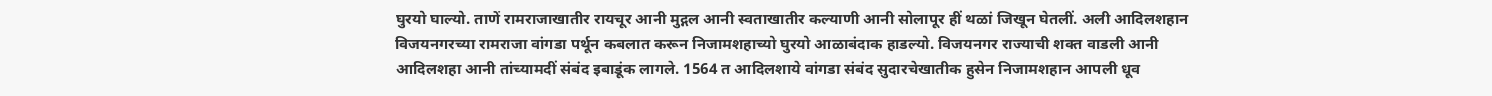घुरयो घाल्यो. ताणें रामराजाखातीर रायचूर आनी मुद्गल आनी स्वताखातीर कल्याणी आनी सोलापूर हीं थळां जिखून घेतलीं. अली आदिलशहान विजयनगरच्या रामराजा वांगडा पर्थून कबलात करून निजामशहाच्यो घुरयो आळाबंदाक हाडल्यो. विजयनगर राज्याची शक्त वाडली आनी आदिलशहा आनी तांच्यामदीं संबंद इबाडूंक लागले. 1564 त आदिलशाये वांगडा संबंद सुदारचेखातीक हुसेन निजामशहान आपली धूव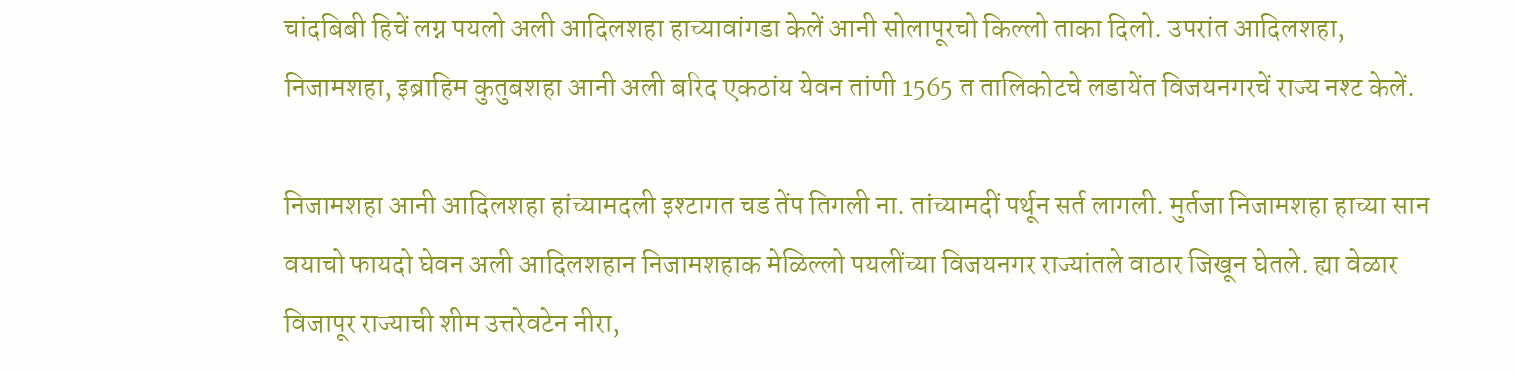चांदबिबी हिचें लग्न पयलो अली आदिलशहा हाच्यावांगडा केलें आनी सोलापूरचो किल्लो ताका दिलो. उपरांत आदिलशहा, निजामशहा, इब्राहिम कुतुबशहा आनी अली बरिद एकठांय येवन तांणी 1565 त तालिकोटचे लडायेंत विजयनगरचें राज्य नश्ट केलें.

निजामशहा आनी आदिलशहा हांच्यामदली इश्टागत चड तेंप तिगली ना. तांच्यामदीं पर्थून सर्त लागली. मुर्तजा निजामशहा हाच्या सान वयाचो फायदो घेवन अली आदिलशहान निजामशहाक मेळिल्लो पयलींच्या विजयनगर राज्यांतले वाठार जिखून घेतले. ह्या वेळार विजापूर राज्याची शीम उत्तरेवटेन नीरा,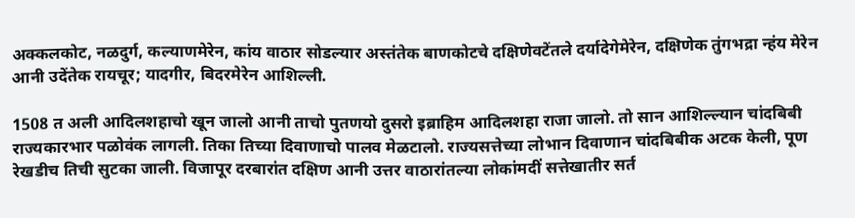अक्कलकोट, नळदुर्ग, कल्याणमेरेन, कांय वाठार सोडल्यार अस्तंतेक बाणकोटचे दक्षिणेवटेंतले दर्यादेगेमेरेन, दक्षिणेक तुंगभद्रा न्हंय मेरेन आनी उदेंतेक रायचूर; यादगीर, बिदरमेरेन आशिल्ली.

1508 त अली आदिलशहाचो खून जालो आनी ताचो पुतणयो दुसरो इब्राहिम आदिलशहा राजा जालो. तो सान आशिल्ल्यान चांदबिबी राज्यकारभार पळोवंक लागली. तिका तिच्या दिवाणाचो पालव मेळटालो. राज्यसत्तेच्या लोभान दिवाणान चांदबिबीक अटक केली, पूण रेखडीच तिची सुटका जाली. विजापूर दरबारांत दक्षिण आनी उत्तर वाठारांतल्या लोकांमदीं सत्तेखातीर सर्त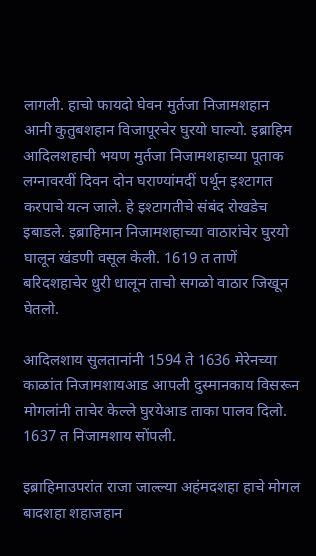लागली. हाचो फायदो घेवन मुर्तजा निजामशहान आनी कुतुबशहान विजापूरचेर घुरयो घाल्यो. इब्राहिम आदिलशहाची भयण मुर्तजा निजामशहाच्या पूताक लग्नावरवीं दिवन दोन घराण्यांमदीं पर्थून इश्टागत करपाचे यत्न जाले. हे इश्टागतीचे संबंद रोखडेच इबाडले. इब्राहिमान निजामशहाच्या वाठारांचेर घुरयो घालून खंडणी वसूल केली. 1619 त ताणें बरिदशहाचेर धुरी धालून ताचो सगळो वाठार जिखून घेतलो.

आदिलशाय सुलतानांनी 1594 ते 1636 मेरेनच्या काळांत निजामशायआड आपली दुस्मानकाय विसरून मोगलांनी ताचेर केल्ले घुरयेआड ताका पालव दिलो. 1637 त निजामशाय सोंपली.

इब्राहिमाउपरांत राजा जाल्ल्या अहंमदशहा हाचे मोगल बादशहा शहाजहान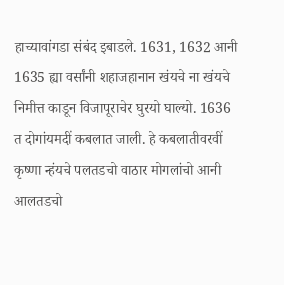हाच्यावांगडा संबंद इबाडले. 1631, 1632 आनी 1635 ह्या वर्सांनी शहाजहानान खंयचे ना खंयचे निमीत्त काडून विजापूराचेर घुरयो घाल्यो. 1636 त दोगांयमदीं कबलात जाली. हे कबलातीवरवीं कृष्णा न्हंयचे पलतडचो वाठार मोगलांचो आनी आलतडचो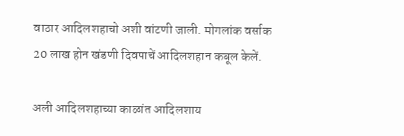वाठार आदिलशहाचो अशी वांटणी जाली. मोगलांक वर्साक 20 लाख होन खंडणी दिवपाचें आदिलशहान कबूल केलें.

अली आदिलशहाच्या काळांत आदिलशाय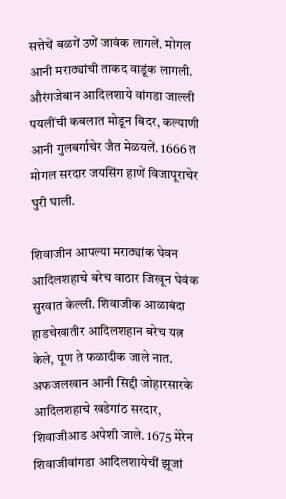सत्तेचें बळगें उणें जावंक लागलें. मोगल आनी मराठ्यांची ताकद वाडूंक लागली. औरंगजेबान आदिलशाये वांगडा जाल्ली पयलींची कबलात मोडून बिदर, कल्याणी आनी गुलबर्गाचेर जैत मेळयलें. 1666 त मोगल सरदार जयसिंग हाणें विजापूराचेर घुरी घाली.

शिवाजीन आपल्या मराठ्यांक घेवन आदिलशहाचे बरेच वाठार जिखून घेवंक सुरवात केल्ली. शिवाजीक आळाबंदा हाडचेखातीर आदिलशहान बरेच यत्न केले, पूण ते फळादीक जाले नात. अफजलखान आनी सिद्दी जोहारसारके आदिलशहाचे खडेगांठ सरदार, शिवाजीआड अपेशी जाले. 1675 मेरेन शिवाजीवांगडा आदिलशायेचीं झूजां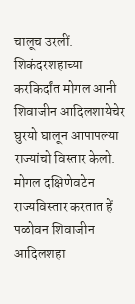चालूच उरलीं. शिकंदरशहाच्या करकिर्दांत मोगल आनी शिवाजीन आदिलशायेचेर घुरयो घालून आपापल्या राज्यांचो विस्तार केलो. मोगल दक्षिणेवटेन राज्यविस्तार करतात हें पळोवन शिवाजीन आदिलशहा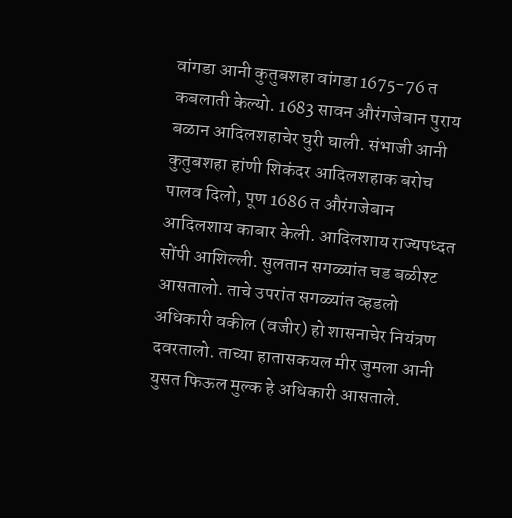वांगडा आनी कुतुबशहा वांगडा 1675-76 त कबलाती केल्यो. 1683 सावन औरंगजेबान पुराय बळान आदिलशहाचेर घुरी घाली. संभाजी आनी कुतुबशहा हांणी शिकंदर आदिलशहाक बरोच पालव दिलो, पूण 1686 त औरंगजेबान आदिलशाय काबार केली. आदिलशाय राज्यपध्दत सोंपी आशिल्ली. सुलतान सगळ्यांत चड बळीश्ट आसतालो. ताचे उपरांत सगळ्यांत व्हडलो अधिकारी वकील (वजीर) हो शासनाचेर नियंत्रण दवरतालो. ताच्या हातासकयल मीर जुमला आनी युसत फिऊल मुल्क हे अधिकारी आसताले.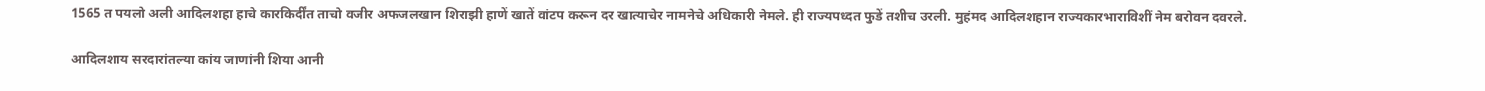1565 त पयलो अली आदिलशहा हाचे कारकिर्दींत ताचो वजीर अफजलखान शिराझी हाणें खातें वांटप करून दर खात्याचेर नामनेचे अधिकारी नेमले. ही राज्यपध्दत फुडें तशीच उरली. मुहंमद आदिलशहान राज्यकारभाराविशीं नेम बरोवन दवरले.

आदिलशाय सरदारांतल्या कांय जाणांनी शिया आनी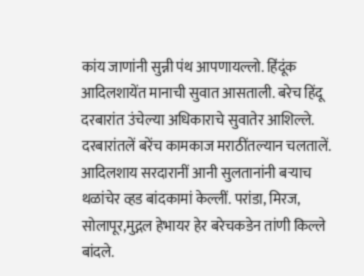कांय जाणांनी सुन्नी पंथ आपणायल्लो. हिंदूंक आदिलशायेंत मानाची सुवात आसताली. बरेच हिंदू दरबारांत उंचेल्या अधिकाराचे सुवातेर आशिल्ले. दरबारांतलें बरेंच कामकाज मराठींतल्यान चलतालें. आदिलशाय सरदारानीं आनी सुलतानांनी बऱ्याच थळांचेर व्हड बांदकामां केल्लीं. परांडा, मिरज, सोलापूर,मुद्गल हेभायर हेर बरेचकडेन तांणी किल्ले बांदले.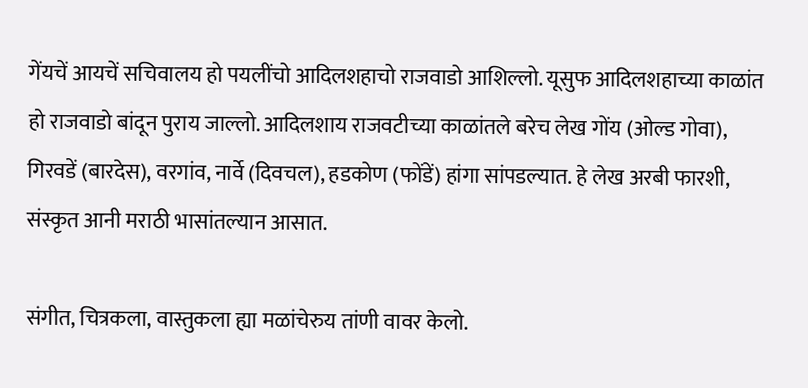गेंयचें आयचें सचिवालय हो पयलींचो आदिलशहाचो राजवाडो आशिल्लो. यूसुफ आदिलशहाच्या काळांत हो राजवाडो बांदून पुराय जाल्लो. आदिलशाय राजवटीच्या काळांतले बरेच लेख गोंय (ओल्ड गोवा), गिरवडें (बारदेस), वरगांव, नार्वे (दिवचल), हडकोण (फोंडें) हांगा सांपडल्यात. हे लेख अरबी फारशी, संस्कृत आनी मराठी भासांतल्यान आसात.

संगीत, चित्रकला, वास्तुकला ह्या मळांचेरुय तांणी वावर केलो.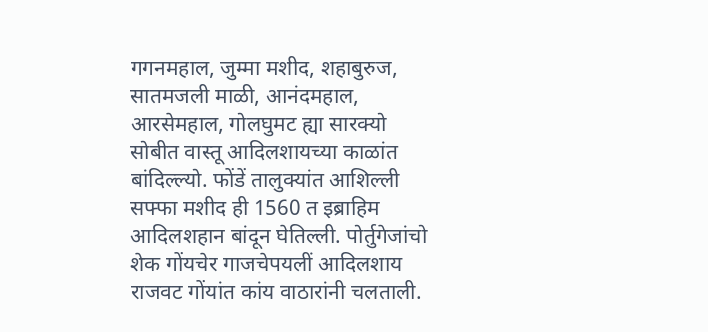गगनमहाल, जुम्मा मशीद, शहाबुरुज, सातमजली माळी, आनंदमहाल, आरसेमहाल, गोलघुमट ह्या सारक्यो सोबीत वास्तू आदिलशायच्या काळांत बांदिल्ल्यो. फोंडें तालुक्यांत आशिल्ली सफ्फा मशीद ही 1560 त इब्राहिम आदिलशहान बांदून घेतिल्ली. पोर्तुगेजांचो शेक गोंयचेर गाजचेपयलीं आदिलशाय राजवट गोंयांत कांय वाठारांनी चलताली.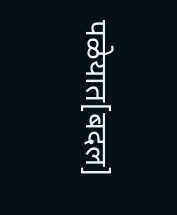पळेयात[बदल]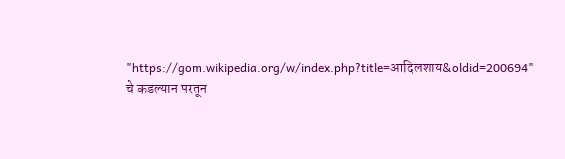"https://gom.wikipedia.org/w/index.php?title=आदिलशाय&oldid=200694" चे कडल्यान परतून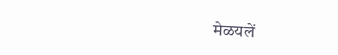मेळयलें